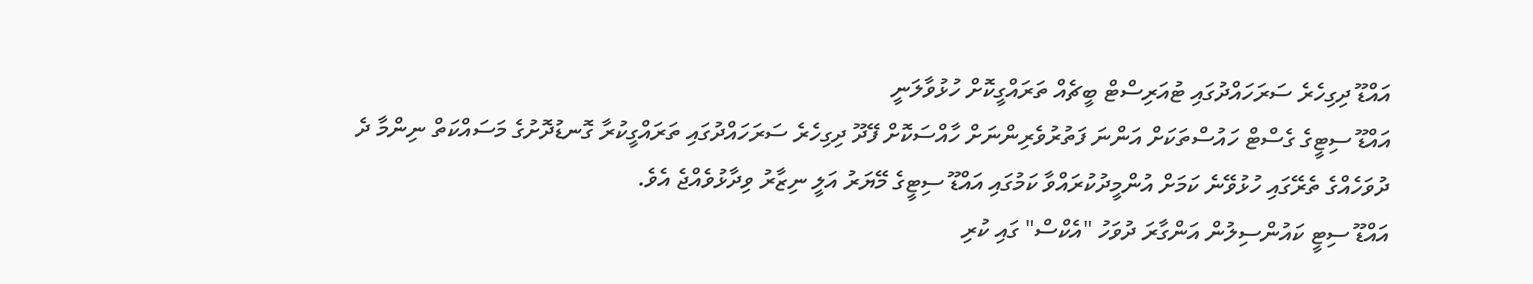އައްޑޫ ދިގިހެރެ ސަރަހައްދުގައި ޓުއަރިސްޓް ބީޗެއް ތަރައްގީކޮށް ހުޅުވާލަނީ
އައްޑޫ ސިޓީގެ ގެސްޓް ހައުސްތަކަށް އަންނަ ފަތުރުވެރިންނަށް ހާއްސަކޮށް ފޭދޫ ދިގިހެރެ ސަރަހައްދުގައި ތަރައްގީކުރާ ގޮނޑުދޮށުގެ މަސައްކަތް ނިންމާ ދެ ދުވަހެއްގެ ތެރޭގައި ހުޅުވޭނެ ކަމަށް އުންމީދުކުރައްވާ ކަމުގައި އައްޑޫ ސިޓީގެ މޭޔަރު އަލީ ނިޒާރު ވިދާޅުވެއްޖެ އެވެ.
އައްޑޫ ސިޓީ ކައުންސިލުން އަންގާރަ ދުވަހު "އެކްސް" ގައި ކުރި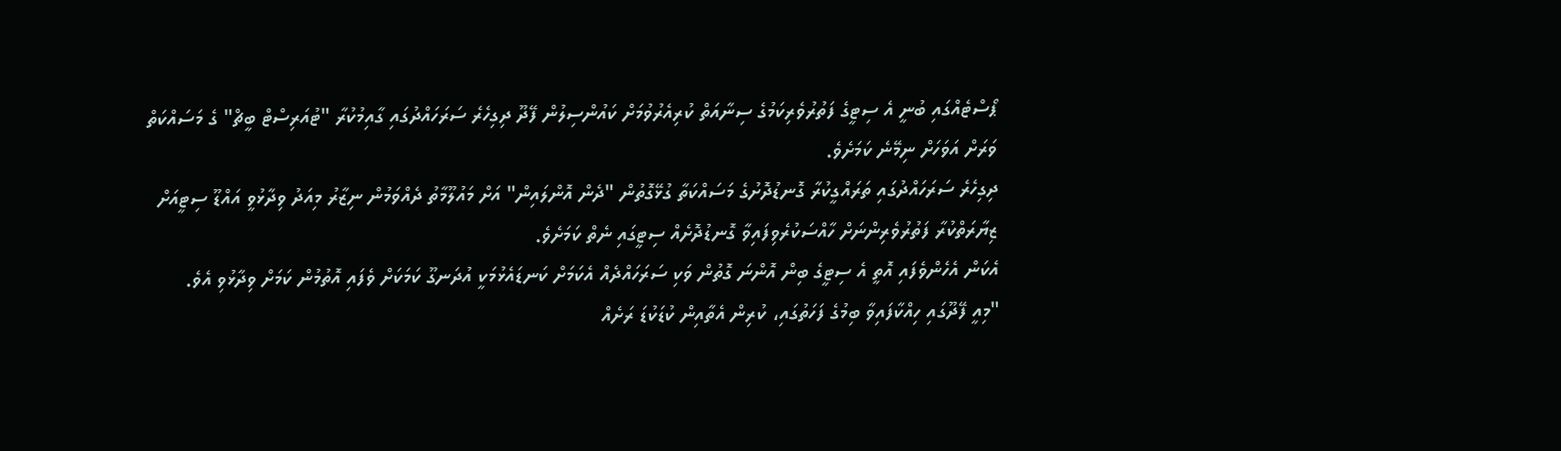ޕޯސްޓެއްގައި ބުނީ އެ ސިޓީގެ ފަތުރުވެރިކަމުގެ ސިނާއަތް ކުރިއެރުވުމަށް ކައުންސިލުން ފޭދޫ ދިގިހެރެ ސަރަހައްދުގައި ގާއިމުކުރާ "ޓުއަރިސްޓް ބީޗް" ގެ މަސައްކަތް ވަރަށް އަވަހަށް ނިމޭނެ ކަމަށެވެ.
ދިގިހެރެ ސަރަހައްދުގައި ތަރައްގީކުރާ ގޮނޑުދޮށުގެ މަސައްކަތާ ގުޅޭގޮތުން "ދެން އޮންލައިން" އަށް މައުލޫމާތު ދެއްވަމުން ނިޒާރު މިއަދު ވިދާޅުވީ އައްޑޫ ސިޓީއަށް ޒިޔާރަތްކުރާ ފަތުރުވެރިންނަށް ހާއްސަކުރެވިފައިވާ ގޮނޑުދޮށެއް ސިޓީގައި ނެތް ކަމަށެވެ.
އެކަން އެހެންވެފައި އޮތީ އެ ސިޓީގެ ބިން އޮންނަ ގޮތުން ވަކި ސަރަހައްދެއް އެކަމަށް ކަނޑައެޅުމަކީ އުދަނގޫ ކަމަކަށް ވެފައި އޮތުމުން ކަމަށް ވިދާޅުވި އެވެ.
"މިއީ ފޭދޫގައި ހިއްކާފައިވާ ބިމުގެ ފަހަތުގައި، ކުރިން އެތާއިން ކުޑަކުޑަ ރަށެއް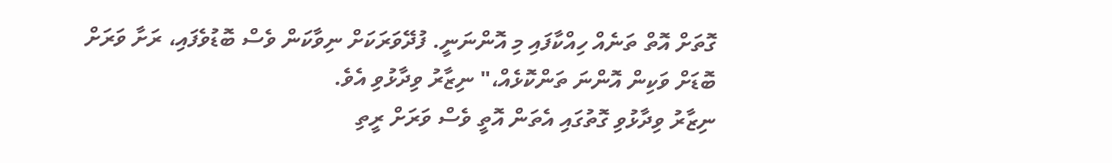ގޮތަށް އޮތް ތަނެއް ހިއްކާފައި މި އޮންނަނީ. ފުދޭވަރަކަށް ނިވާކަން ވެސް ބޮޑުވެފައި، ރަށާ ވަރަށް ބޮޑަށް ވަކިން އޮންނަ ތަންކޮޅެއް،" ނިޒާރު ވިދާޅުވި އެވެ.
ނިޒާރު ވިދާޅުވި ގޮތުގައި އެތަން އޮތީ ވެސް ވަރަށް ރީތި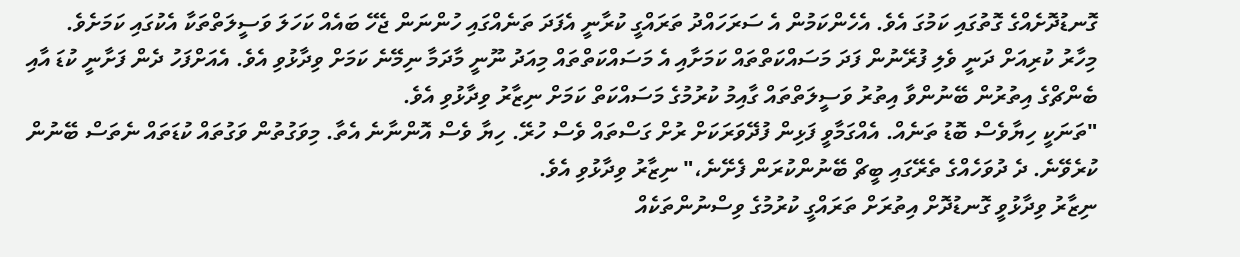ގޮނޑުދޮށެއްގެ ގޮތުގައި ކަމުގަ އެވެ. އެހެންކަމުން އެ ސަރަހައްދު ތަރައްގީ ކުރާނީ އެފަދަ ތަނެއްގައި ހުންނަން ޖެހޭ ބައެއް ކަހަލަ ވަސީލަތްތަކާ އެކުގައި ކަމަށެވެ.
މިހާރު ކުރިއަށް ދަނީ ވެލި ފުރޭނުން ފަދަ މަސައްކަތްތައް ކަމަށާއި އެ މަސައްކަތްތައް މިއަދު ނޫނީ މާދަމާ ނިމޭނެ ކަމަށް ވިދާޅުވި އެވެ. އެއަށްފަހު ދެން ފަށާނީ ކުޑަ އާއި ބެންޗްގެ އިތުރުން ބޭނުންވާ އިތުރު ވަސީލަތްތައް ގާއިމު ކުރުމުގެ މަސައްކަތް ކަމަށް ނިޒާރު ވިދާޅުވި އެވެ.
"ތަނަކީ ހިޔާވެސް ބޮޑު ތަނެއް. އެއްގަމާވީ ފަޅިން ފުދޭވަރަކަށް ރުށް ގަސްތައް ވެސް ހުރޭ. ހިޔާ ވެސް އޮންނާނެ އެތާ. މިވަގުތުން ވަގުތައް ކުޑަތައް ނެތަސް ބޭނުން ކުރެވޭނެ. ދެ ދުވަހެއްގެ ތެރޭގައި ބީޗް ބޭނުންކުރަން ފެށޭނެ،" ނިޒާރު ވިދާޅުވި އެވެ.
ނިޒާރު ވިދާޅުވީ ގޮނޑުދޮށް އިތުރަށް ތަރައްގީ ކުރުމުގެ ވިސްނުންތަކެއް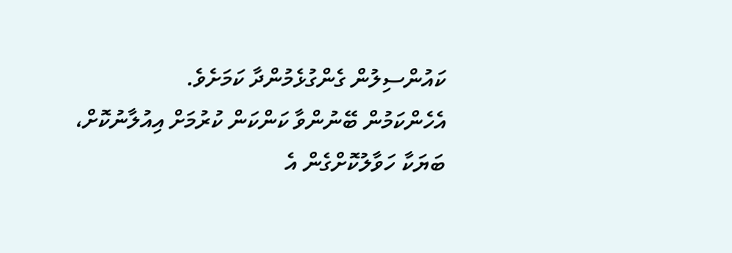ކައުންސިލުން ގެންގުޅެމުންދާ ކަމަށެވެ.
އެހެންކަމުން ބޭނުންވާ ކަންކަން ކުރުމަށް އިއުލާނުކޮށް، ބަޔަކާ ހަވާލުކޮށްގެން އެ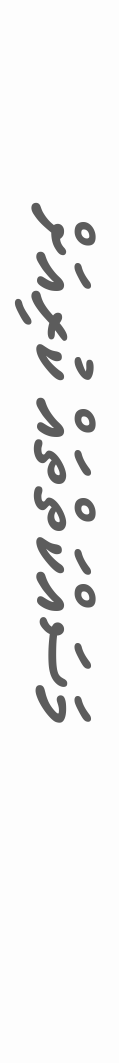މަސައްކަތްތައް ކުރިއަށް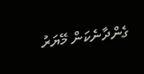ގެންދާނެކަން މޭޔަރު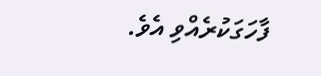ފާހަގަކުރެއްވި އެވެ.